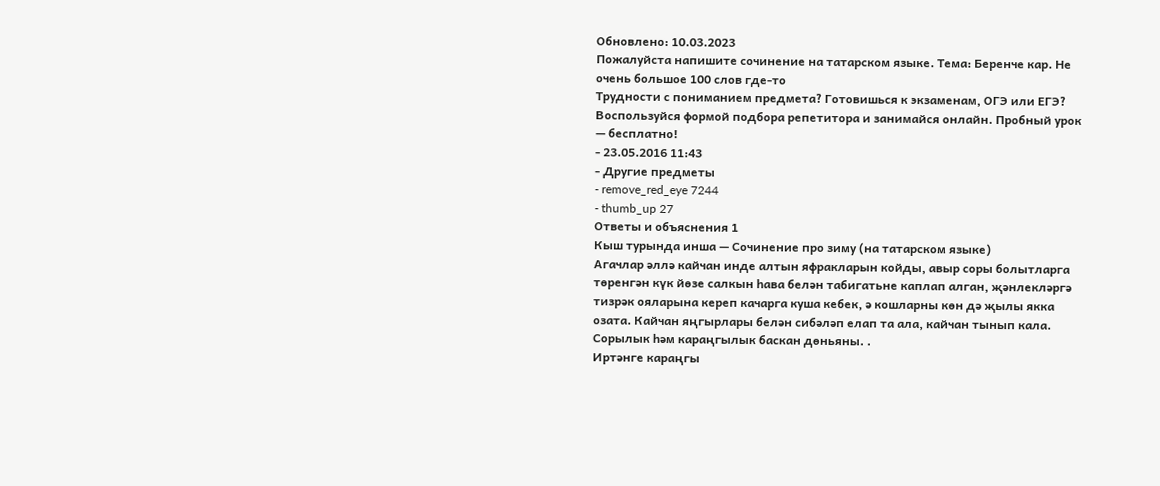Обновлено: 10.03.2023
Пожалуйста напишите сочинение на татарском языке. Тема: Беренче кар. Не очень большое 100 слов где-то
Трудности с пониманием предмета? Готовишься к экзаменам, ОГЭ или ЕГЭ?
Воспользуйся формой подбора репетитора и занимайся онлайн. Пробный урок — бесплатно!
- 23.05.2016 11:43
- Другие предметы
- remove_red_eye 7244
- thumb_up 27
Ответы и объяснения 1
Кыш турында инша — Сочинение про зиму (на татарском языке)
Агачлар әллә кайчан инде алтын яфракларын койды, авыр соры болытларга төренгән күк йөзе салкын һава белән табигатьне каплап алган, җәнлекләргә тизрәк ояларына кереп качарга куша кебек, ә кошларны көн дә җылы якка озата. Кайчан яңгырлары белән сибәләп елап та ала, кайчан тынып кала. Сорылык һәм караңгылык баскан дөньяны. .
Иртәнге караңгы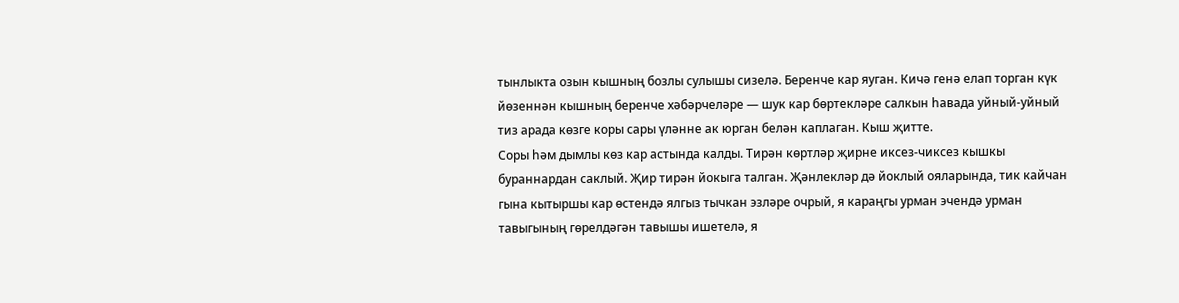тынлыкта озын кышның бозлы сулышы сизелә. Беренче кар яуган. Кичә генә елап торган күк йөзеннән кышның беренче хәбәрчеләре — шук кар бөртекләре салкын һавада уйный-уйный тиз арада көзге коры сары үләнне ак юрган белән каплаган. Кыш җитте.
Соры һәм дымлы көз кар астында калды. Тирән көртләр җирне иксез-чиксез кышкы бураннардан саклый. Җир тирән йокыга талган. Җәнлекләр дә йоклый ояларында, тик кайчан гына кытыршы кар өстендә ялгыз тычкан эзләре очрый, я караңгы урман эчендә урман тавыгының гөрелдәгән тавышы ишетелә, я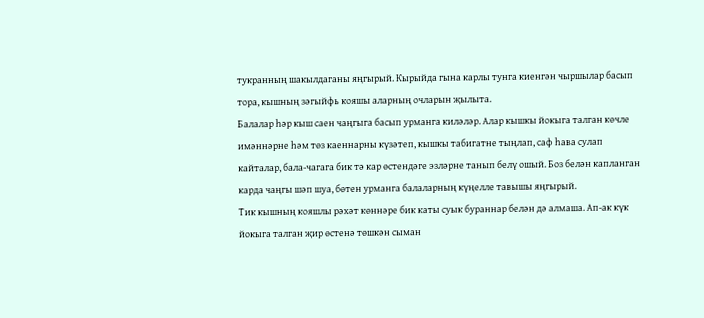тукранның шакылдаганы яңгырый. Кырыйда гына карлы тунга киенгән чыршылар басып тора, кышның зәгыйфь кояшы аларның очларын җылыта.
Балалар һәр кыш саен чаңгыга басып урманга киләләр. Алар кышкы йокыга талган көчле имәннәрне һәм төз каеннарны күзәтеп, кышкы табигатне тыңлап, саф һава сулап кайталар, бала-чагага бик тә кар өстендәге эзләрне танып белү ошый. Боз белән капланган карда чаңгы шәп шуа, бөтен урманга балаларның күңелле тавышы яңгырый.
Тик кышның кояшлы рәхәт көннәре бик каты суык бураннар белән дә алмаша. Ап-ак күк йокыга талган җир өстенә төшкән сыман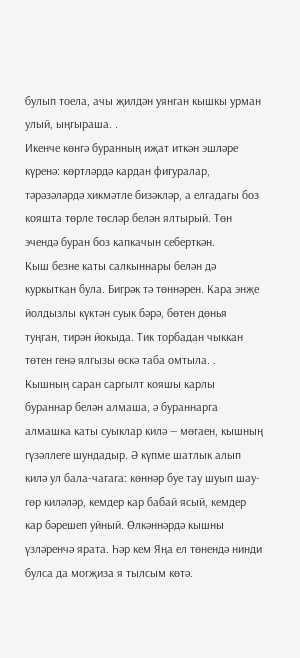булып тоела, ачы җилдән уянган кышкы урман улый, ыңгыраша. .
Икенче көнгә буранның иҗат иткән эшләре күренә: көртләрдә кардан фигуралар, тәрәзәләрдә хикмәтле бизәкләр, а елгадагы боз кояшта төрле төсләр белән ялтырый. Төн эчендә буран боз капкачын себерткән.
Кыш безне каты салкыннары белән дә куркыткан була. Бигрәк тә төннәрен. Кара энҗе йолдызлы күктән суык бәрә, бөтен дөнья туңган, тирән йокыда. Тик торбадан чыккан төтен генә ялгызы өскә таба омтыла. .
Кышның саран саргылт кояшы карлы бураннар белән алмаша, ә бураннарга алмашка каты суыклар килә — мөгаен, кышның гүзәллеге шундадыр. Ә күпме шатлык алып килә ул бала-чагага: көннәр буе тау шуып шау-гөр киләләр, кемдер кар бабай ясый, кемдер кар бәрешеп уйный. Өлкәннәрдә кышны үзләренчә ярата. Һәр кем Яңа ел төнендә нинди булса да могҗиза я тылсым көтә.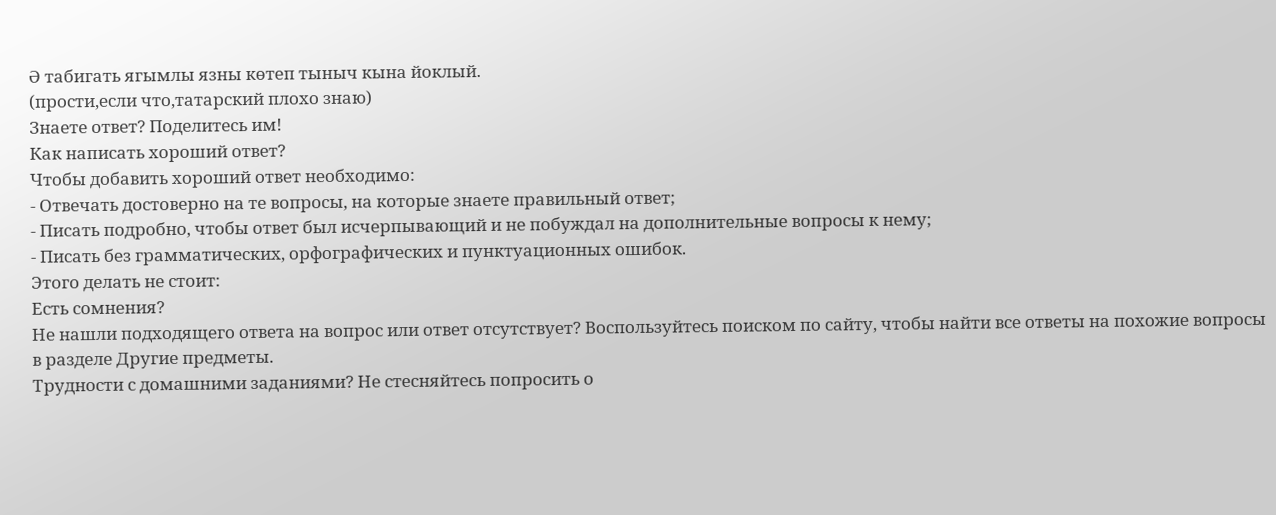Ә табигать ягымлы язны көтеп тыныч кына йоклый.
(прости,если что,татарский плохо знаю)
Знаете ответ? Поделитесь им!
Как написать хороший ответ?
Чтобы добавить хороший ответ необходимо:
- Отвечать достоверно на те вопросы, на которые знаете правильный ответ;
- Писать подробно, чтобы ответ был исчерпывающий и не побуждал на дополнительные вопросы к нему;
- Писать без грамматических, орфографических и пунктуационных ошибок.
Этого делать не стоит:
Есть сомнения?
Не нашли подходящего ответа на вопрос или ответ отсутствует? Воспользуйтесь поиском по сайту, чтобы найти все ответы на похожие вопросы в разделе Другие предметы.
Трудности с домашними заданиями? Не стесняйтесь попросить о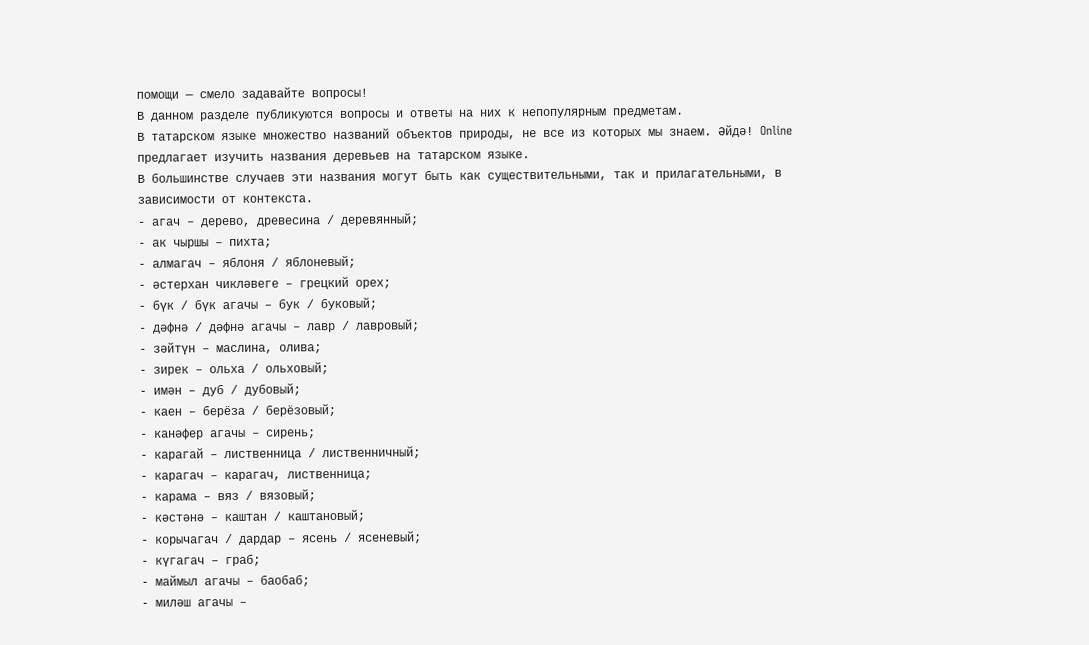помощи — смело задавайте вопросы!
В данном разделе публикуются вопросы и ответы на них к непопулярным предметам.
В татарском языке множество названий объектов природы, не все из которых мы знаем. Әйдә! Online предлагает изучить названия деревьев на татарском языке.
В большинстве случаев эти названия могут быть как существительными, так и прилагательными, в зависимости от контекста.
- агач – дерево, древесина / деревянный;
- ак чыршы – пихта;
- алмагач – яблоня / яблоневый;
- әстерхан чикләвеге – грецкий орех;
- бүк / бүк агачы – бук / буковый;
- дәфнә / дәфнә агачы – лавр / лавровый;
- зәйтүн – маслина, олива;
- зирек – ольха / ольховый;
- имән – дуб / дубовый;
- каен – берёза / берёзовый;
- канәфер агачы – сирень;
- карагай – лиственница / лиственничный;
- карагач – карагач, лиственница;
- карама – вяз / вязовый;
- кәстәнә – каштан / каштановый;
- корычагач / дардар – ясень / ясеневый;
- күгагач – граб;
- маймыл агачы – баобаб;
- миләш агачы –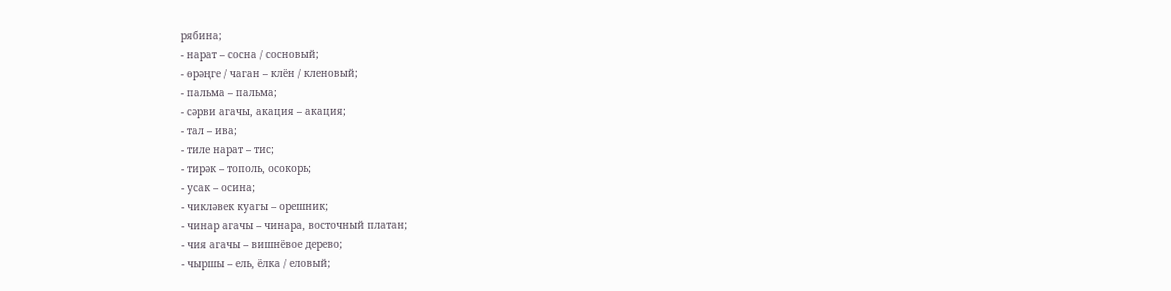рябина;
- нарат – сосна / сосновый;
- өрәңге / чаган – клён / кленовый;
- пальма – пальма;
- сәрви агачы, акация – акация;
- тал – ива;
- тиле нарат – тис;
- тирәк – тополь, осокорь;
- усак – осина;
- чикләвек куагы – орешник;
- чинар агачы – чинара, восточный платан;
- чия агачы – вишнёвое дерево;
- чыршы – ель, ёлка / еловый;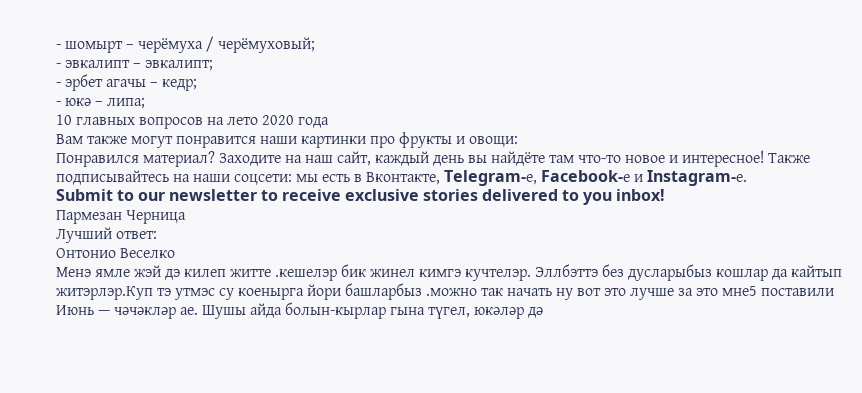- шомырт – черёмуха / черёмуховый;
- эвкалипт – эвкалипт;
- эрбет агачы – кедр;
- юкә – липа;
10 главных вопросов на лето 2020 года
Вам также могут понравится наши картинки про фрукты и овощи:
Понравился материал? Заходите на наш сайт, каждый день вы найдёте там что-то новое и интересное! Также подписывайтесь на наши соцсети: мы есть в Вконтакте, Telegram-е, Facebook-е и Instagram-е.
Submit to our newsletter to receive exclusive stories delivered to you inbox!
Пармезан Черница
Лучший ответ:
Онтонио Веселко
Менэ ямле жэй дэ килеп житте .кешелэр бик жинел кимгэ кучтелэр. Эллбэттэ без дусларыбыз кошлар да кайтып житэрлэр.Куп тэ утмэс су коенырга йори башларбыз .можно так начать ну вот это лучше за это мне5 поставили Июнь — чәчәкләр ае. Шушы айда болын-кырлар гына түгел, юкәләр дә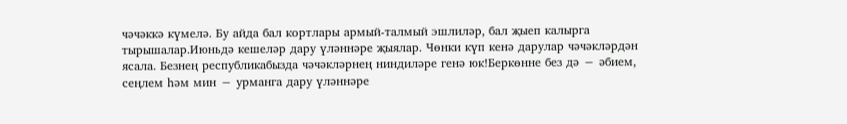чәчәккә күмелә. Бу айда бал кортлары армый-талмый эшлиләр, бал җыеп калырга тырышалар.Июньдә кешеләр дару үләннәре җыялар. Чөнки күп кенә дарулар чәчәкләрдән ясала. Безнең республикабызда чәчәкләрнең ниндиләре генә юк!Беркөнне без дә − әбием, сеңлем һәм мин − урманга дару үләннәре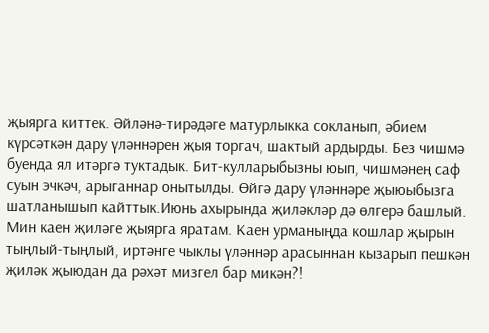җыярга киттек. Әйләнә-тирәдәге матурлыкка сокланып, әбием күрсәткән дару үләннәрен җыя торгач, шактый ардырды. Без чишмә буенда ял итәргә туктадык. Бит-кулларыбызны юып, чишмәнең саф суын эчкәч, арыганнар онытылды. Өйгә дару үләннәре җыюыбызга шатланышып кайттык.Июнь ахырында җиләкләр дә өлгерә башлый. Мин каен җиләге җыярга яратам. Каен урманыңда кошлар җырын тыңлый-тыңлый, иртәнге чыклы үләннәр арасыннан кызарып пешкән җиләк җыюдан да рәхәт мизгел бар микән?!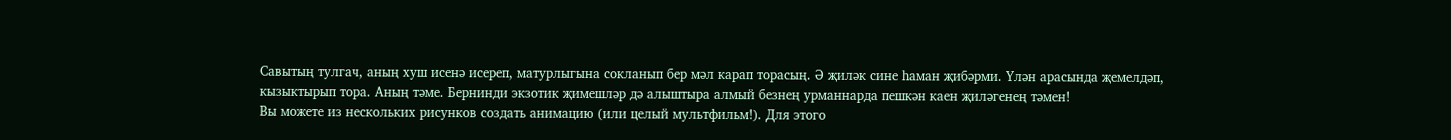Савытың тулгач, аның хуш исенә исереп, матурлыгына сокланып бер мәл карап торасың. Ә җиләк сине һаман җибәрми. Үлән арасында җемелдәп, кызыктырып тора. Аның тәме. Бернинди экзотик җимешләр дә алыштыра алмый безнең урманнарда пешкән каен җиләгенең тәмен!
Вы можете из нескольких рисунков создать анимацию (или целый мультфильм!). Для этого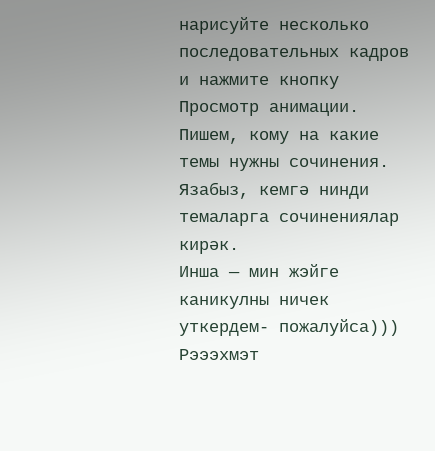нарисуйте несколько последовательных кадров и нажмите кнопку Просмотр анимации.
Пишем, кому на какие темы нужны сочинения.
Язабыз, кемгә нинди темаларга сочинениялар кирәк.
Инша — мин жэйге каникулны ничек уткердем- пожалуйса)))
Рэээхмэт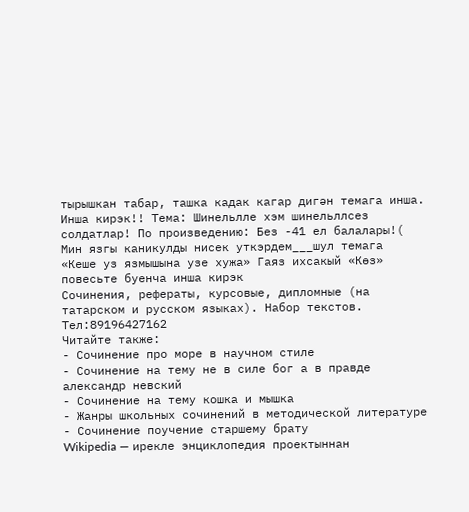тырышкан табар, ташка кадак кагар дигән темага инша.
Инша кирэк!! Тема: Шинельлле хэм шинельллсез солдатлар! По произведению: Без -41 ел балалары!(
Мин язгы каникулды нисек уткэрдем___шул темага
«Кеше уз язмышына узе хужа» Гаяз ихсакый «Көз» повесьте буенча инша кирэк
Сочинения, рефераты, курсовые, дипломные (на татарском и русском языках). Набор текстов. Тел:89196427162
Читайте также:
- Сочинение про море в научном стиле
- Сочинение на тему не в силе бог а в правде александр невский
- Сочинение на тему кошка и мышка
- Жанры школьных сочинений в методической литературе
- Сочинение поучение старшему брату
Wikipedia — ирекле энциклопедия проектыннан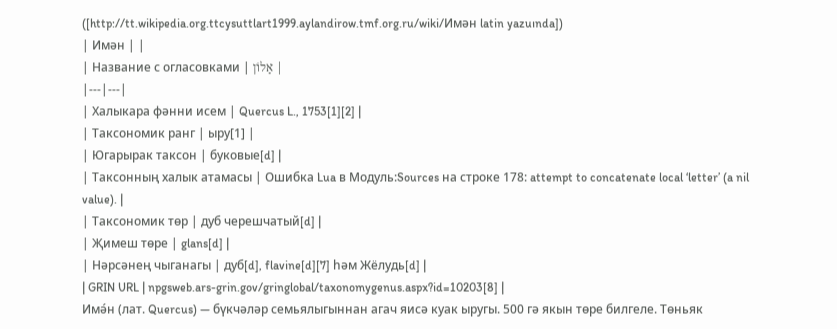([http://tt.wikipedia.org.ttcysuttlart1999.aylandirow.tmf.org.ru/wiki/Имән latin yazuında])
| Имән | |
| Название с огласовками | אַלוֹן |
|---|---|
| Халыкара фәнни исем | Quercus L., 1753[1][2] |
| Таксономик ранг | ыру[1] |
| Югарырак таксон | буковые[d] |
| Таксонның халык атамасы | Ошибка Lua в Модуль:Sources на строке 178: attempt to concatenate local ‘letter’ (a nil value). |
| Таксономик төр | дуб черешчатый[d] |
| Җимеш төре | glans[d] |
| Нәрсәнең чыганагы | дуб[d], flavine[d][7] һәм Жёлудь[d] |
| GRIN URL | npgsweb.ars-grin.gov/gringlobal/taxonomygenus.aspx?id=10203[8] |
Имә́н (лат. Quercus) — бүкчәләр семьялыгыннан агач яисә куак ыругы. 500 гә якын төре билгеле. Төньяк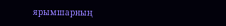ярымшарның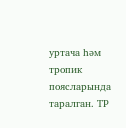уртача һәм тропик поясларында таралган. ТР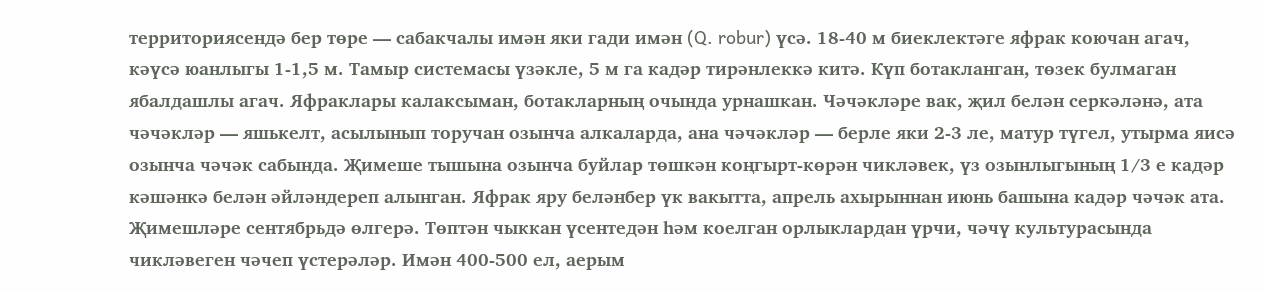территориясендә бер төре — сабакчалы имән яки гади имән (Q. robur) үсә. 18-40 м биеклектәге яфрак коючан агач, кәүсә юанлыгы 1-1,5 м. Тамыр системасы үзәкле, 5 м га кадәр тирәнлеккә китә. Күп ботакланган, төзек булмаган ябалдашлы агач. Яфраклары калаксыман, ботакларның очында урнашкан. Чәчәкләре вак, җил белән серкәләнә, ата чәчәкләр — яшькелт, асылынып торучан озынча алкаларда, ана чәчәкләр — берле яки 2-3 ле, матур түгел, утырма яисә озынча чәчәк сабында. Җимеше тышына озынча буйлар төшкән коңгырт-көрән чикләвек, үз озынлыгының 1/3 е кадәр кәшәнкә белән әйләндереп алынган. Яфрак яру беләнбер үк вакытта, апрель ахырыннан июнь башына кадәр чәчәк ата. Җимешләре сентябрьдә өлгерә. Төптән чыккан үсентедән һәм коелган орлыклардан үрчи, чәчү культурасында чикләвеген чәчеп үстерәләр. Имән 400-500 ел, аерым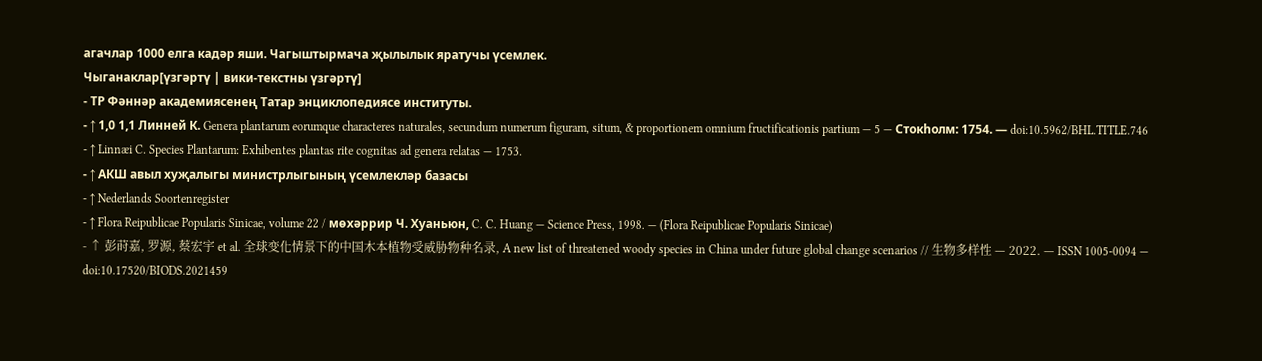агачлар 1000 елга кадәр яши. Чагыштырмача җылылык яратучы үсемлек.
Чыганаклар[үзгәртү | вики-текстны үзгәртү]
- ТР Фәннәр академиясенең Татар энциклопедиясе институты.
- ↑ 1,0 1,1 Линней К. Genera plantarum eorumque characteres naturales, secundum numerum figuram, situm, & proportionem omnium fructificationis partium — 5 — Стокһолм: 1754. — doi:10.5962/BHL.TITLE.746
- ↑ Linnæi C. Species Plantarum: Exhibentes plantas rite cognitas ad genera relatas — 1753.
- ↑ АКШ авыл хуҗалыгы министрлыгының үсемлекләр базасы
- ↑ Nederlands Soortenregister
- ↑ Flora Reipublicae Popularis Sinicae, volume 22 / мөхәррир Ч. Хуаньюн, C. C. Huang — Science Press, 1998. — (Flora Reipublicae Popularis Sinicae)
- ↑ 彭莳嘉, 罗源, 蔡宏宇 et al. 全球变化情景下的中国木本植物受威胁物种名录, A new list of threatened woody species in China under future global change scenarios // 生物多样性 — 2022. — ISSN 1005-0094 — doi:10.17520/BIODS.2021459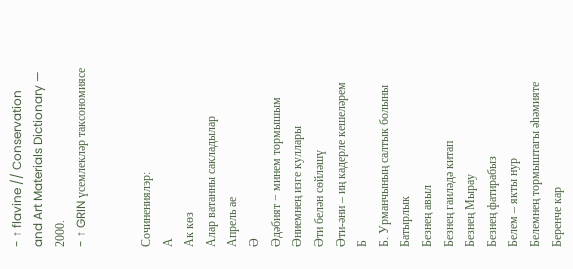- ↑ flavine // Conservation and Art Materials Dictionary — 2000.
- ↑ GRIN үсемлекләр таксономиясе


Сочинениялэр:
А
Ак көз
Алар ватанны сакладылар
Апрель ае
Ә
Әдәбият − минем тормышым
Әниемнең изге куллары
Әти белән сөйләшү
Әти-әни – иң кадерле кешеләрем
Б
Б. Урманчының салтык болыны
Батырлык
Безнең авыл
Безнең гаиләдә китап
Безнең Мырау
Безнең фатирабыз
Белем – якты нур
Белемнең тормыштагы әһәмияте
Беренче кар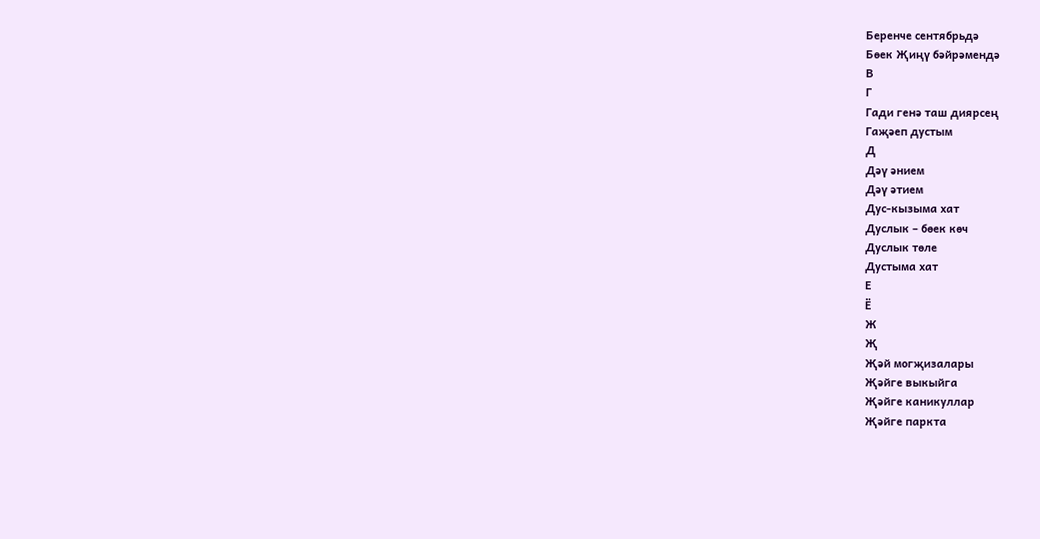Беренче сентябрьдә
Бөек Җиңү бәйрәмендә
В
Г
Гади генә таш диярсең
Гаҗәеп дустым
Д
Дәү әнием
Дәү әтием
Дус-кызыма хат
Дуслык – бөек көч
Дуслык төле
Дустыма хат
Е
Ё
Ж
Җ
Җәй могҗизалары
Җәйге выкыйга
Җәйге каникуллар
Җәйге паркта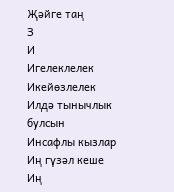Җәйге таң
З
И
Игелеклелек
Икейөзлелек
Илдә тынычлык булсын
Инсафлы кызлар
Иң гүзәл кеше
Иң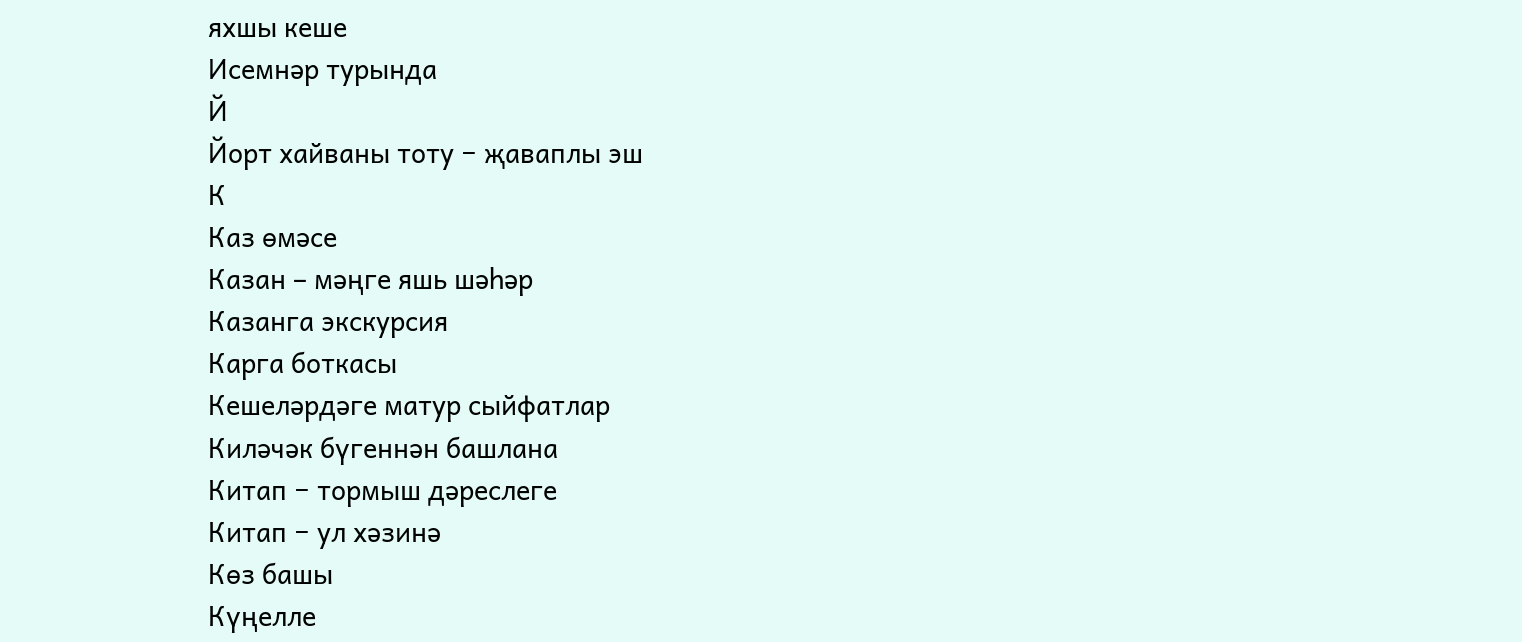яхшы кеше
Исемнәр турында
Й
Йорт хайваны тоту − җаваплы эш
К
Каз өмәсе
Казан – мәңге яшь шәһәр
Казанга экскурсия
Карга боткасы
Кешеләрдәге матур сыйфатлар
Киләчәк бүгеннән башлана
Китап − тормыш дәреслеге
Китап − ул хәзинә
Көз башы
Күңелле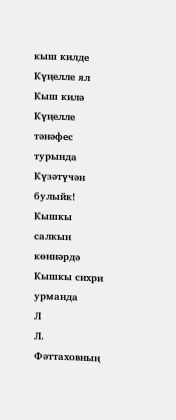кыш килде
Күңелле ял
Кыш килә
Күңелле тәнәфес турында
Күзәтүчән булыйк!
Кышкы салкын көннәрдә
Кышкы сихри урманда
Л
Л. Фәттаховның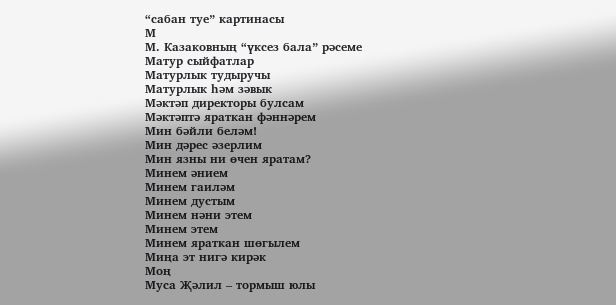“сабан туе” картинасы
М
М. Казаковның “үксез бала” рәсеме
Матур сыйфатлар
Матурлык тудыручы
Матурлык һәм зәвык
Мәктәп директоры булсам
Мәктәптә яраткан фәннәрем
Мин бәйли беләм!
Мин дәрес әзерлим
Мин язны ни өчен яратам?
Минем әнием
Минем гаиләм
Минем дустым
Минем нәни этем
Минем этем
Минем яраткан шөгылем
Миңа эт нигә кирәк
Моң
Муса Җәлил – тормыш юлы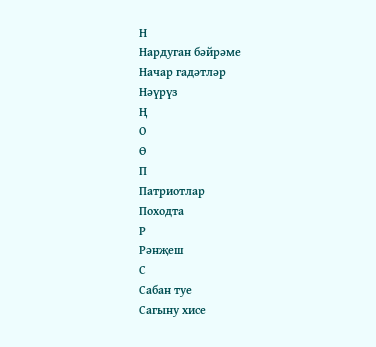Н
Нардуган бәйрәме
Начар гадәтләр
Нәүрүз
Ң
О
Ө
П
Патриотлар
Походта
Р
Рәнҗеш
С
Сабан туе
Сагыну хисе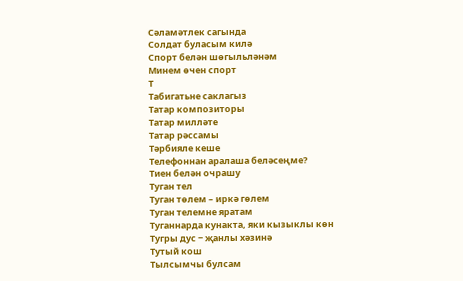Сәламәтлек сагында
Солдат буласым килә
Спорт белән шөгыльләнәм
Минем өчен спорт
Т
Табигатьне саклагыз
Татар композиторы
Татар милләте
Татар рәссамы
Тәрбияле кеше
Телефоннан аралаша беләсеңме?
Тиен белән очрашу
Туган тел
Туган төлем – иркә гөлем
Туган телемне яратам
Туганнарда кунакта, яки кызыклы көн
Тугры дус − җанлы хәзинә
Тутый кош
Тылсымчы булсам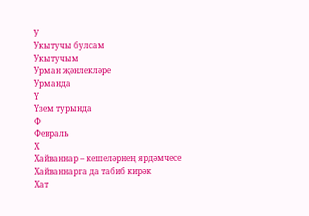У
Укытучы булсам
Укытучым
Урман җәнлекләре
Урманда
Ү
Үзем турында
Ф
Февраль
Х
Хайваннар – кешеләрнең ярдәмчесе
Хайваннарга да табиб кирәк
Хат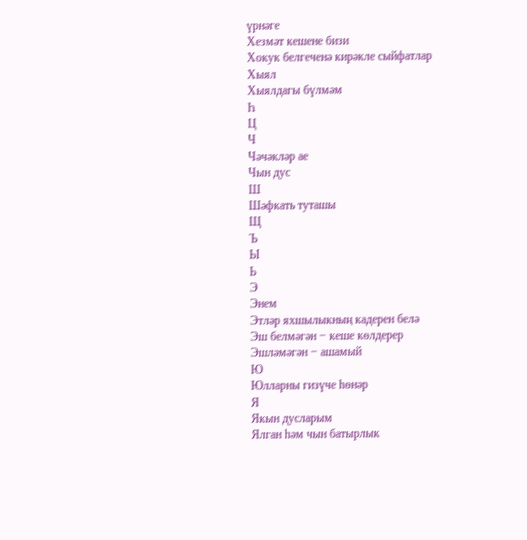үрнәге
Хезмәт кешене бизи
Хокук белгеченә кирәкле сыйфатлар
Хыял
Хыялдагы бүлмәм
Һ
Ц
Ч
Чәчәкләр ае
Чын дус
Ш
Шәфкать туташы
Щ
Ъ
Ы
Ь
Э
Энем
Этләр яхшылыкның кадерен белә
Эш белмәгән − кеше көлдерер
Эшләмәгән − ашамый
Ю
Юлларны гизүче һөнәр
Я
Якын дусларым
Ялган һәм чын батырлык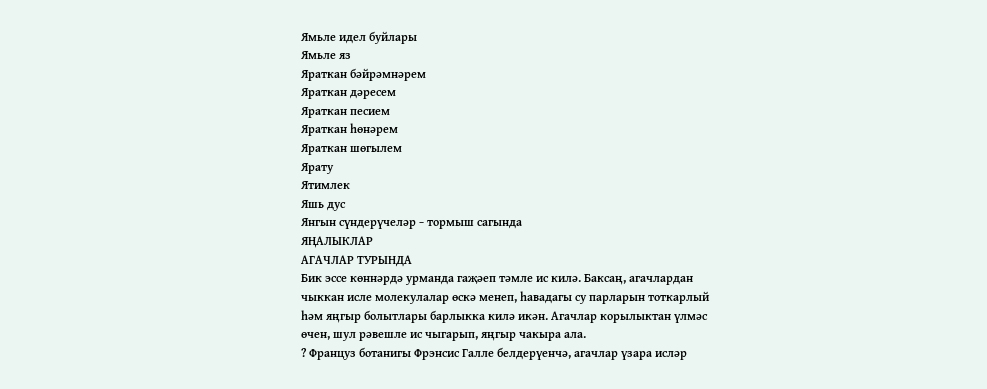Ямьле идел буйлары
Ямьле яз
Яраткан бәйрәмнәрем
Яраткан дәресем
Яраткан песием
Яраткан һөнәрем
Яраткан шөгылем
Ярату
Ятимлек
Яшь дус
Янгын сүндерүчеләр − тормыш сагында
ЯҢАЛЫКЛАР
АГАЧЛАР ТУРЫНДА
Бик эссе көннәрдә урманда гаҗәеп тәмле ис килә. Баксаң, агачлардан чыккан исле молекулалар өскә менеп, һавадагы су парларын тоткарлый һәм яңгыр болытлары барлыкка килә икән. Агачлар корылыктан үлмәс өчен, шул рәвешле ис чыгарып, яңгыр чакыра ала.
? Француз ботанигы Фрэнсис Галле белдерүенчә, агачлар үзара исләр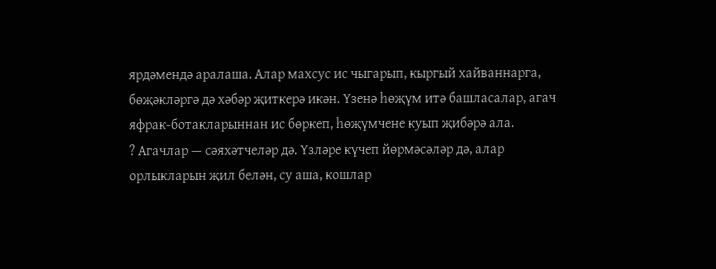ярдәмендә аралаша. Алар махсус ис чыгарып, кыргый хайваннарга, бөҗәкләргә дә хәбәр җиткерә икән. Үзенә һөҗүм итә башласалар, агач яфрак-ботакларыннан ис бөркеп, һөҗүмчене куып җибәрә ала.
? Агачлар — сәяхәтчеләр дә. Үзләре күчеп йөрмәсәләр дә, алар орлыкларын җил белән, су аша, кошлар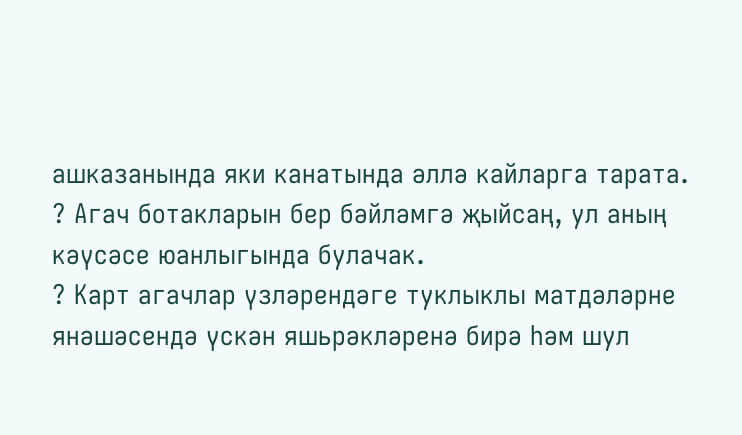ашказанында яки канатында әллә кайларга тарата.
? Агач ботакларын бер бәйләмгә җыйсаң, ул аның кәүсәсе юанлыгында булачак.
? Карт агачлар үзләрендәге туклыклы матдәләрне янәшәсендә үскән яшьрәкләренә бирә һәм шул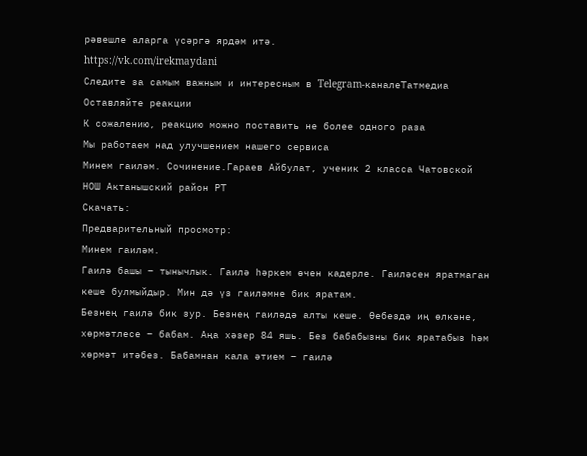рәвешле аларга үсәргә ярдәм итә.
https://vk.com/irekmaydani
Следите за самым важным и интересным в Telegram-каналеТатмедиа
Оставляйте реакции
К сожалению, реакцию можно поставить не более одного раза
Мы работаем над улучшением нашего сервиса
Минем гаиләм. Сочинение.Гараев Айбулат, ученик 2 класса Чатовской НОШ Актанышский район РТ
Скачать:
Предварительный просмотр:
Минем гаиләм.
Гаилә башы – тынычлык. Гаилә һәркем өчен кадерле. Гаиләсен яратмаган кеше булмыйдыр. Мин дә үз гаиләмне бик яратам.
Безнең гаилә бик зур. Безнең гаиләдә алты кеше. Өебездә иң өлкәне, хөрмәтлесе – бабам. Аңа хәзер 84 яшь. Без бабабызны бик яратабыз һәм хөрмәт итәбез. Бабамнан кала әтием – гаилә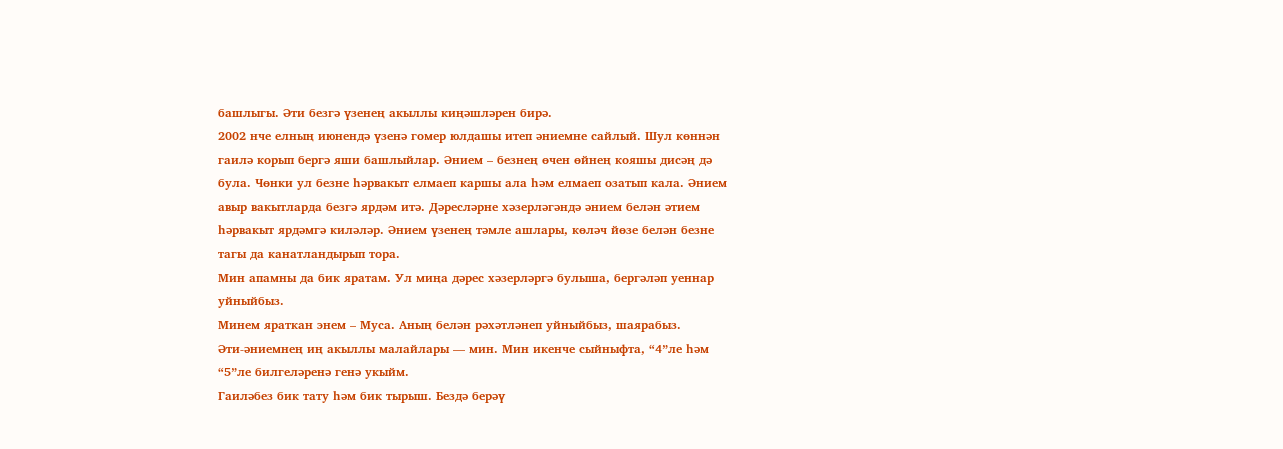башлыгы. Әти безгә үзенең акыллы киңәшләрен бирә.
2002 нче елның июнендә үзенә гомер юлдашы итеп әниемне сайлый. Шул көннән гаилә корып бергә яши башлыйлар. Әнием – безнең өчен өйнең кояшы дисәң дә була. Чөнки ул безне һәрвакыт елмаеп каршы ала һәм елмаеп озатып кала. Әнием авыр вакытларда безгә ярдәм итә. Дәресләрне хәзерләгәндә әнием белән әтием һәрвакыт ярдәмгә киләләр. Әнием үзенең тәмле ашлары, көләч йөзе белән безне тагы да канатландырып тора.
Мин апамны да бик яратам. Ул миңа дәрес хәзерләргә булыша, бергәләп уеннар уйныйбыз.
Минем яраткан энем – Муса. Аның белән рәхәтләнеп уйныйбыз, шаярабыз.
Әти-әниемнең иң акыллы малайлары — мин. Мин икенче сыйныфта, “4”ле һәм “5”ле билгеләренә генә укыйм.
Гаиләбез бик тату һәм бик тырыш. Бездә берәү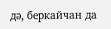дә, беркайчан да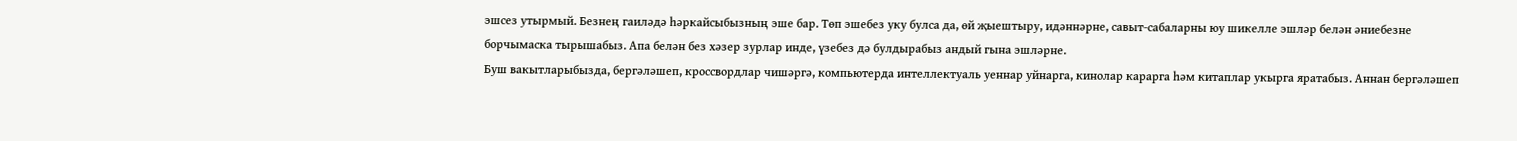эшсез утырмый. Безнең гаиләдә һәркайсыбызның эше бар. Төп эшебез уку булса да, өй җыештыру, идәннәрне, савыт-сабаларны юу шикелле эшләр белән әниебезне борчымаска тырышабыз. Апа белән без хәзер зурлар инде, үзебез дә булдырабыз андый гына эшләрне.
Буш вакытларыбызда, бергәләшеп, кроссвордлар чишәргә, компьютерда интеллектуаль уеннар уйнарга, кинолар карарга һәм китаплар укырга яратабыз. Аннан бергәләшеп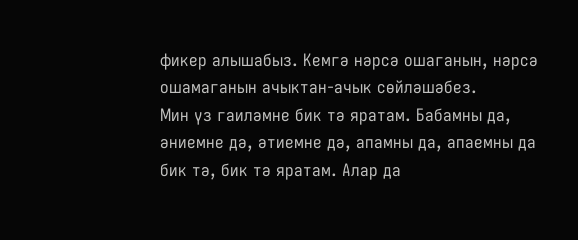фикер алышабыз. Кемгә нәрсә ошаганын, нәрсә ошамаганын ачыктан-ачык сөйләшәбез.
Мин үз гаиләмне бик тә яратам. Бабамны да, әниемне дә, әтиемне дә, апамны да, апаемны да бик тә, бик тә яратам. Алар да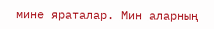мине яраталар. Мин аларның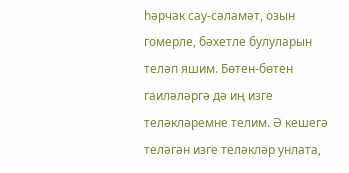һәрчак сау-сәламәт, озын гомерле, бәхетле булуларын теләп яшим. Бөтен-бөтен гаиләләргә дә иң изге теләкләремне телим. Ә кешегә теләгән изге теләкләр унлата,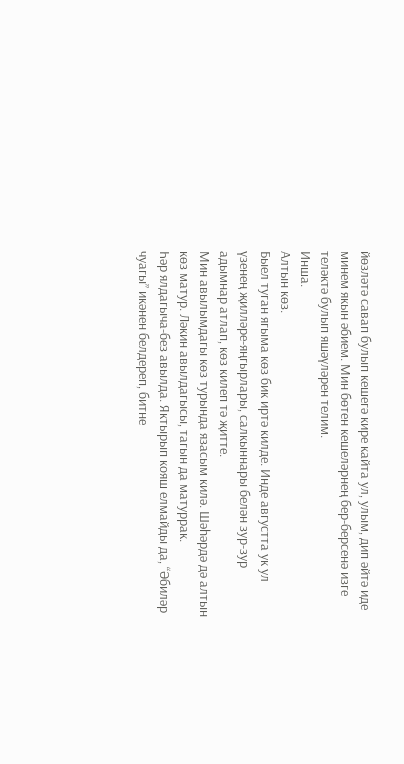йөзләтә савап булып кешегә кире кайта ул, улым, дип әйтә иде минем якын әбием. Мин бөтен кешеләрнең бер-берсенә изге теләктә булып яшәүләрен телим.
Инша.
Алтын көз.
Быел туган ягыма көз бик иртә килде. Инде августта ук ул үзенең җилләре-яңгырлары, салкыннары белән зур-зур адымнар атлап, көз килеп тә җитте.
Мин авылымдагы көз турында язасым килә. Шәһәрдә дә алтын көз матур. Ләкин авылдагысы, тагын да матуррак.
Һәр ялдагыча-без авылда. Яктырып кояш елмайды да, “Әбиләр чуагы” икәнен белдереп, битне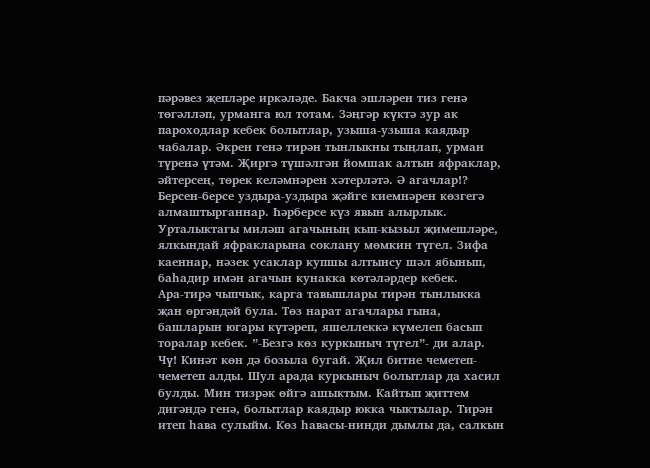пәрәвез җепләре иркәләде. Бакча эшләрен тиз генә төгәлләп, урманга юл тотам. Зәңгәр күктә зур ак пароходлар кебек болытлар, узыша-узыша каядыр чабалар. Әкрен генә тирән тынлыкны тыңлап, урман түренә үтәм. Җиргә түшәлгән йомшак алтын яфраклар, әйтерсең, төрек келәмнәрен хәтерләтә. Ә агачлар!? Берсен-берсе уздыра-уздыра җәйге киемнәрен көзгегә алмаштырганнар. Һәрберсе күз явын алырлык. Урталыктагы миләш агачының кып-кызыл җимешләре, ялкындай яфракларына соклану мөмкин түгел. Зифа каеннар, нәзек усаклар купшы алтынсу шәл ябынып, баһадир имән агачын кунакка көтәләрдер кебек.
Ара-тирә чыпчык, карга тавышлары тирән тынлыкка җан өргәндәй була. Төз нарат агачлары гына, башларын югары күтәреп, яшеллеккә күмелеп басып торалар кебек. ”-Безгә көз куркыныч түгел”- ди алар.
Чү! Кинәт көн дә бозыла бугай. Җил битне чеметеп-чеметеп алды. Шул арада куркыныч болытлар да хасил булды. Мин тизрәк өйгә ашыктым. Кайтып җиттем дигәндә генә, болытлар каядыр юкка чыктылар. Тирән итеп һава сулыйм. Көз һавасы-нинди дымлы да, салкын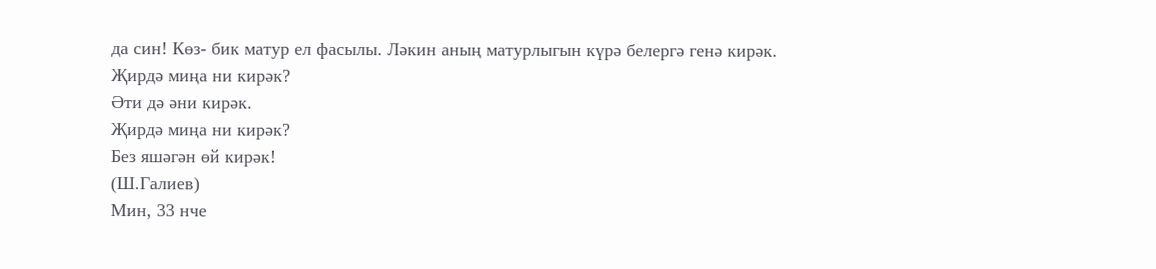да син! Көз- бик матур ел фасылы. Ләкин аның матурлыгын күрә белергә генә кирәк.
Җирдә миңа ни кирәк?
Әти дә әни кирәк.
Җирдә миңа ни кирәк?
Без яшәгән өй кирәк!
(Ш.Галиев)
Мин, 33 нче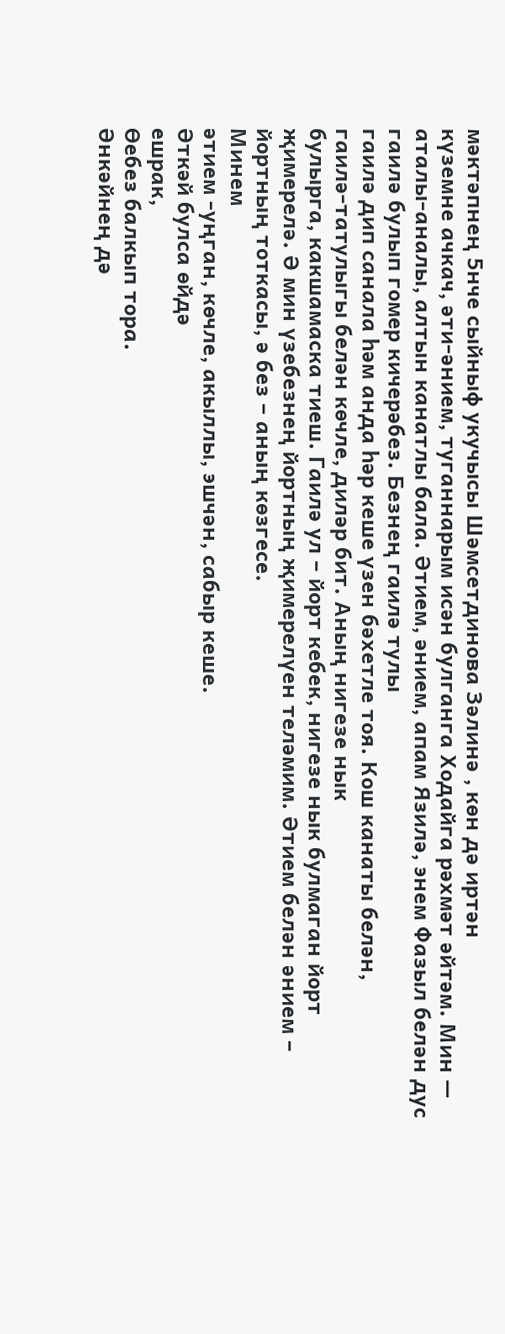мәктәпнең 5нче сыйныф укучысы Шәмсетдинова Зәлинә , көн дә иртән
күземне ачкач, әти-әнием, туганнарым исән булганга Ходайга рәхмәт әйтәм. Мин —
аталы-аналы, алтын канатлы бала. Әтием, әнием, апам Язилә, энем Фазыл белән дус
гаилә булып гомер кичерәбез. Безнең гаилә тулы
гаилә дип санала һәм анда һәр кеше үзен бәхетле тоя. Кош канаты белән,
гаилә-татулыгы белән көчле, диләр бит. Аның нигезе нык
булырга, какшамаска тиеш. Гаилә ул – йорт кебек, нигезе нык булмаган йорт
җимерелә. Ә мин үзебезнең йортның җимерелүен теләмим. Әтием белән әнием –
йортның тоткасы, ә без – аның көзгесе.
Минем
әтием -уңган, көчле, акыллы, эшчән, сабыр кеше.
Әткәй булса өйдә
ешрак,
Өебез балкып тора.
Әнкәйнең дә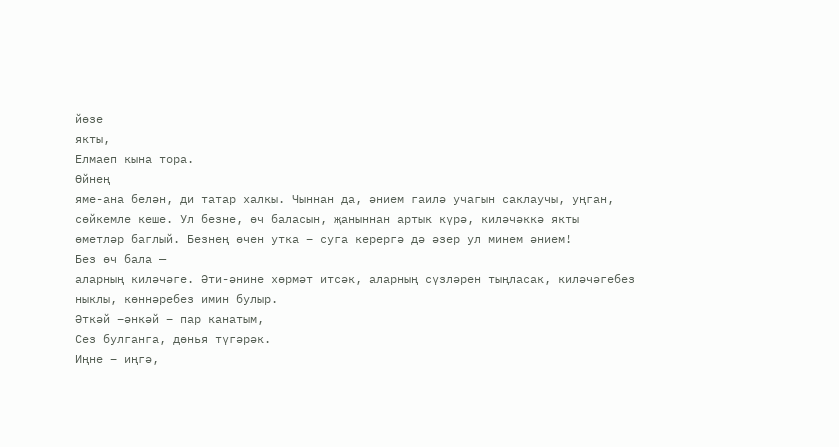йөзе
якты,
Елмаеп кына тора.
Өйнең
яме-ана белән, ди татар халкы. Чыннан да, әнием гаилә учагын саклаучы, уңган,
сөйкемле кеше. Ул безне, өч баласын, җаныннан артык күрә, киләчәккә якты
өметләр баглый. Безнең өчен утка – суга керергә дә әзер ул минем әнием!
Без өч бала —
аларның киләчәге. Әти-әнине хөрмәт итсәк, аларның сүзләрен тыңласак, киләчәгебез
ныклы, көннәребез имин булыр.
Әткәй –әнкәй – пар канатым,
Сез булганга, дөнья түгәрәк.
Иңне – иңгә,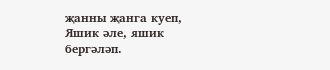җанны җанга куеп,
Яшик әле, яшик бергәләп.